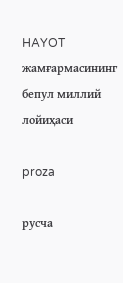HAYOT жамғармасининг бепул миллий лойиҳаси

proza

русча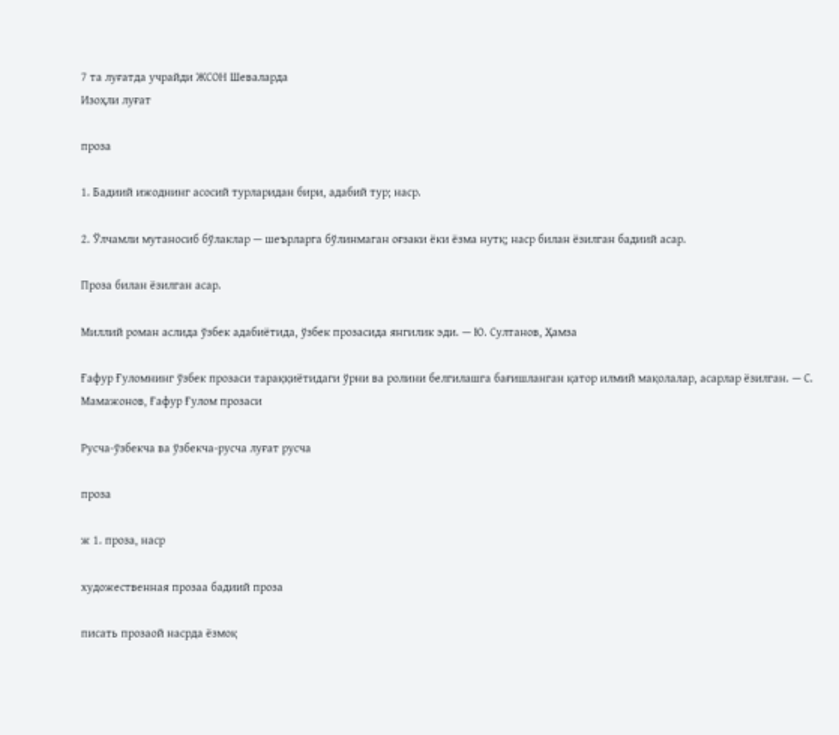7 та луғатда учрайди ЖСОН Шеваларда
Изоҳли луғат

проза

1. Бадиий ижоднинг асосий турларидан бири, адабий тур; наср.

2. Ўлчамли мутаносиб бўлаклар — шеърларга бўлинмаган оғзаки ёки ёзма нутқ; наср билан ёзилган бадиий асар.

Проза билан ёзилган асар.

Миллий роман аслида ўзбек адабиётида, ўзбек прозасида янгилик эди. — Ю. Султанов, Ҳамза

Ғафур Ғуломнинг ўзбек прозаси тараққиётидаги ўрни ва ролини белгилашга бағишланган қатор илмий мақолалар, асарлар ёзилган. — С. Мамажонов, Ғафур Ғулом прозаси

Русча-ўзбекча ва ўзбекча-русча луғат русча

проза

ж 1. проза, наср

художественная прозаа бадиий проза

писать прозаой насрда ёзмоқ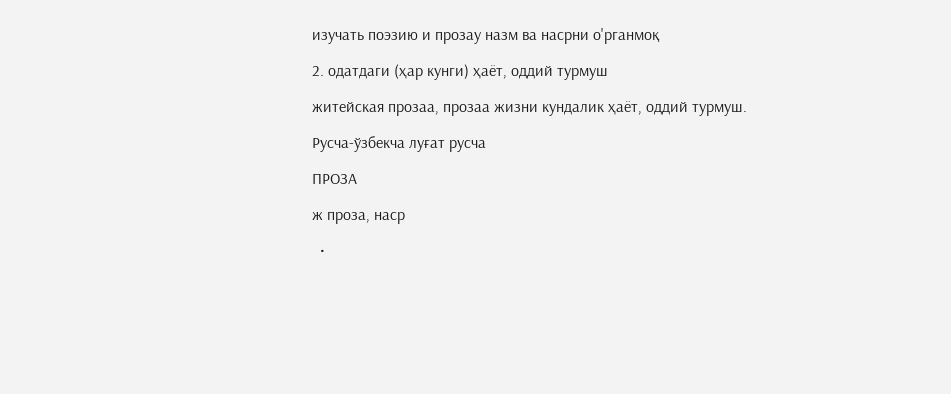изучать поэзию и прозау назм ва насрни о'рганмоқ

2. одатдаги (ҳар кунги) ҳаёт, оддий турмуш

житейская прозаа, прозаа жизни кундалик ҳаёт, оддий турмуш.

Русча-ўзбекча луғат русча

ПРОЗА

ж проза, наср

  •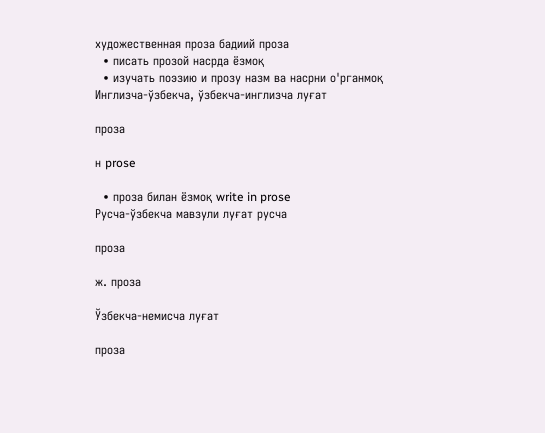художественная проза бадиий проза
  • писать прозой насрда ёзмоқ
  • изучать поэзию и прозу назм ва насрни о'рганмоқ
Инглизча-ўзбекча, ўзбекча-инглизча луғат

проза

н prose

  • проза билан ёзмоқ write in prose
Русча-ўзбекча мавзули луғат русча

проза

ж. проза

Ўзбекча-немисча луғат

проза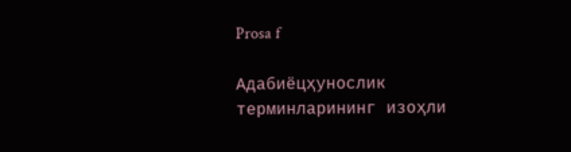Prosa f

Адабиёцҳунослик терминларининг изоҳли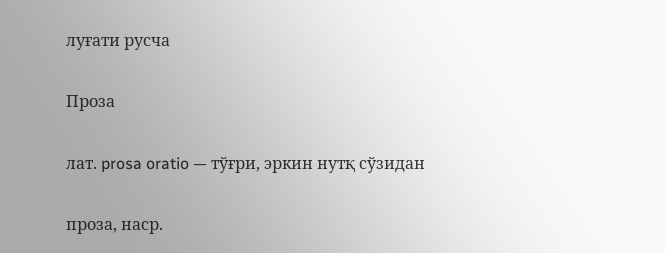луғати русча

Проза

лат. prosa oratio — тўғри, эркин нутқ сўзидан

проза, наср.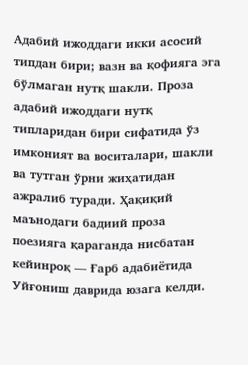Адабий ижоддаги икки асосий типдан бири; вазн ва қофияга эга бўлмаган нутқ шакли. Проза адабий ижоддаги нутқ типларидан бири сифатида ўз имконият ва воситалари, шакли ва тутган ўрни жиҳатидан ажралиб туради. Ҳақиқий маънодаги бадиий проза поезияга қараганда нисбатан кейинроқ — Ғарб адабиётида Уйғониш даврида юзага келди.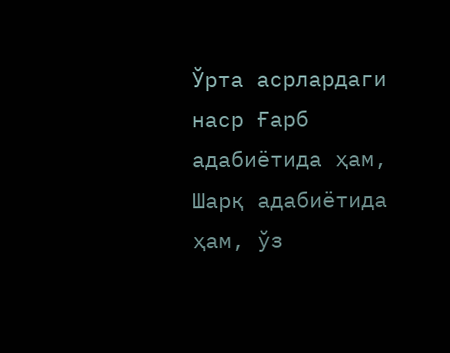Ўрта асрлардаги наср Ғарб адабиётида ҳам, Шарқ адабиётида ҳам, ўз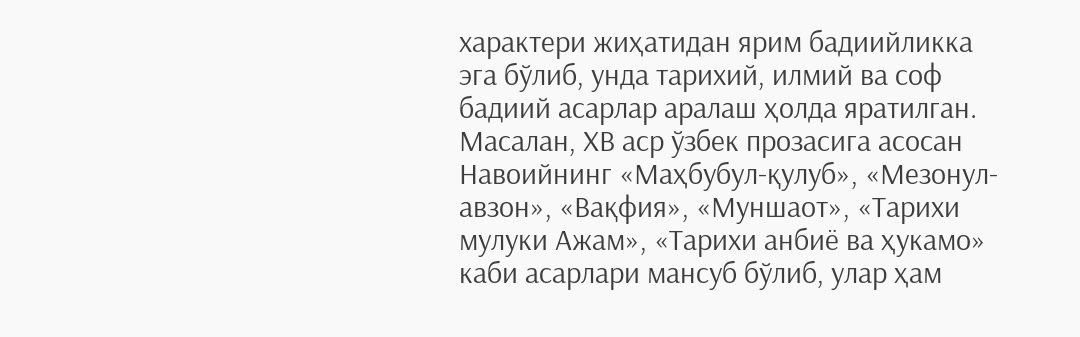характери жиҳатидан ярим бадиийликка эга бўлиб, унда тарихий, илмий ва соф бадиий асарлар аралаш ҳолда яратилган. Масалан, ХВ аср ўзбек прозасига асосан Навоийнинг «Маҳбубул-қулуб», «Мезонул-авзон», «Вақфия», «Муншаот», «Тарихи мулуки Ажам», «Тарихи анбиё ва ҳукамо» каби асарлари мансуб бўлиб, улар ҳам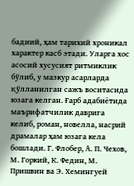бадиий, ҳам тарихий хроникал характер касб этади. Уларга хос асосий хусусият ритмиклик бўлиб, у мазкур асарларда қўлланилган сажъ воситасида юзага келган. Ғарб адабиётида маърифатчилик даврига келиб, роман, новелла, насрий драмалар ҳам юзага кела бошлади. Г. Флобер, А. П. Чехов, М. Горкий, К. Федин, М. Пришвин ва Э. Хемингуей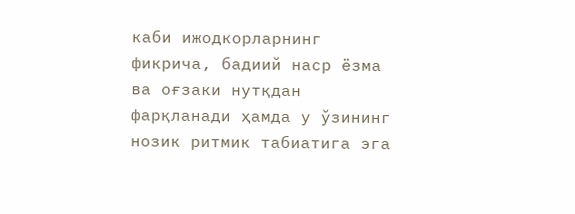каби ижодкорларнинг фикрича, бадиий наср ёзма ва оғзаки нутқдан фарқланади ҳамда у ўзининг нозик ритмик табиатига эга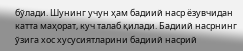бўлади. Шунинг учун ҳам бадиий наср ёзувчидан катта маҳорат, куч талаб қилади. Бадиий насрнинг ўзига хос хусусиятларини бадиий насрий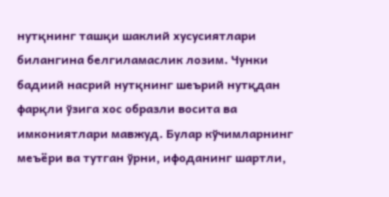нутқнинг ташқи шаклий хусусиятлари билангина белгиламаслик лозим. Чунки бадиий насрий нутқнинг шеърий нутқдан фарқли ўзига хос образли восита ва имкониятлари мавжуд. Булар кўчимларнинг меъёри ва тутган ўрни, ифоданинг шартли,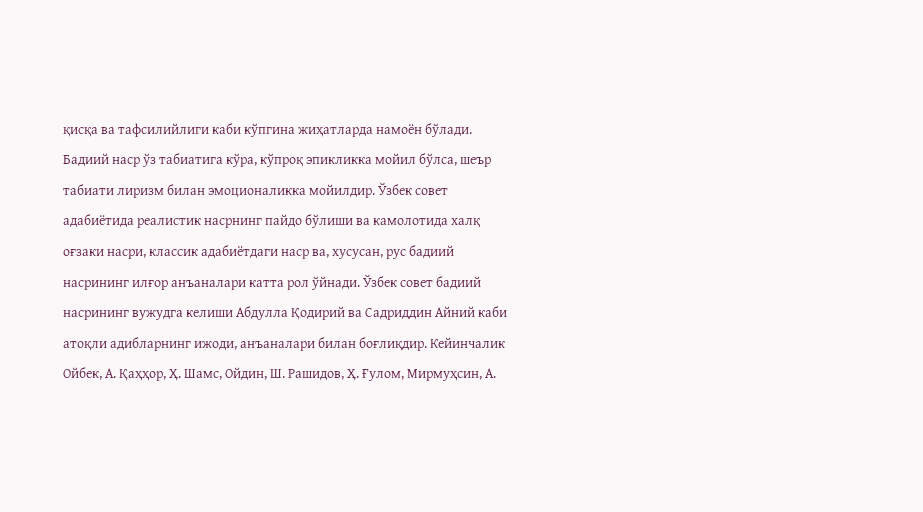қисқа ва тафсилийлиги каби кўпгина жиҳатларда намоён бўлади. Бадиий наср ўз табиатига кўра, кўпроқ эпикликка мойил бўлса, шеър табиати лиризм билан эмоционаликка мойилдир. Ўзбек совет адабиётида реалистик насрнинг пайдо бўлиши ва камолотида халқ оғзаки насри, классик адабиётдаги наср ва, хусусан, рус бадиий насрининг илғор анъаналари катта рол ўйнади. Ўзбек совет бадиий насрининг вужудга келиши Абдулла Қодирий ва Садриддин Айний каби атоқли адибларнинг ижоди, анъаналари билан боғлиқдир. Кейинчалик Ойбек, А. Қаҳҳор, Ҳ. Шамс, Ойдин, Ш. Рашидов, Ҳ. Ғулом, Мирмуҳсин, А.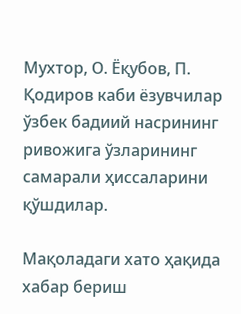Мухтор, О. Ёқубов, П. Қодиров каби ёзувчилар ўзбек бадиий насрининг ривожига ўзларининг самарали ҳиссаларини қўшдилар.

Мақоладаги хато ҳақида хабар бериш